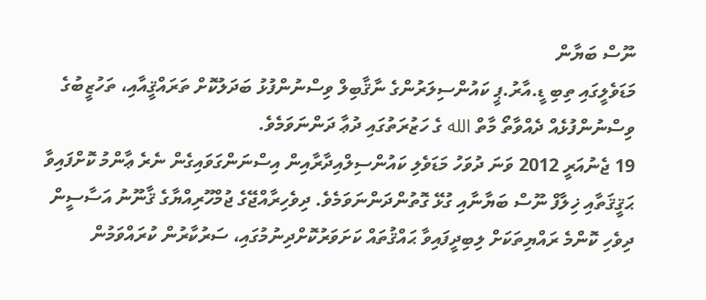ނޫސް ބަޔާން
މަޑަވެލީގައި ތިބި ޑީ.އާރު.ޕީ ކައުންސިލަރުންގެ ނާޤާބިލް ވިސްނުންފުޅު ބަދަލުކޮށް ތަރައްޤީއާއި، ތަހުޒީބުގެ ވިސްނުންފުޅެއް ދެއްވާތޯ މާތް الله ގެ ހަޒުރަތުގައި ދުޢާ ދަންނަވަމެވެ.
19 ޖެނުއަރީ 2012 ވަނަ ދުވަހު މަޑަވެލި ކައުންސިލްއިދާރާއިން އިސްނަންގަވައިގެން ނެރެ ޢާންމު ކޮށްފައިވާ ޙަޤީޤަތާއި ޚިލާފް ނޫސް ބަޔާނާއި ގުޅޭ ގޮތުންދަންނަވަމެވެ. ދިވެހިރާއްޖޭގެ ޖުމްހޫރިއްޔާގެ ޤާނޫނު އަސާސީން ދިވެހި ކޮންމެ ރައްޔިތަކަށް ލިބިދީފައިވާ ޙައްޤުތައް ކަށަވަރުކޮށްދިނުމުގައި، ސަރުކާރުން ކުރައްވަމުން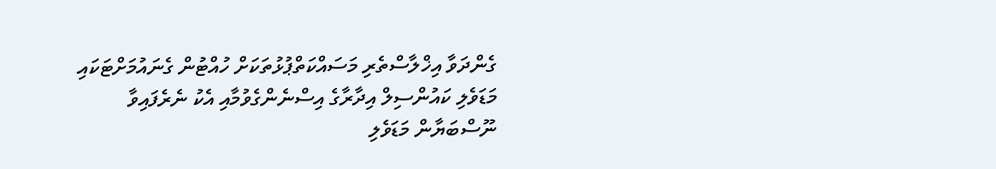ގެންދަވާ އިޚްލާސްތެރި މަސައްކަތްޕުޅުތަކަށް ހުއްޓުން ގެނައުމަށްޓަކައި މަޑަވެލި ކައުންސިލް އިދާރާގެ އިސްނެންގެވުމާއި އެކު ނެރެފައިވާ ނޫސްބަޔާން މަޑަވެލި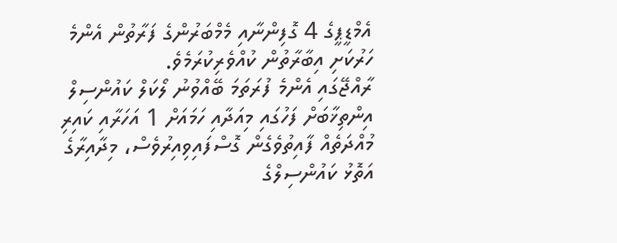އެމްޑީޕީގެ 4 ގޮފިންނާއި މެމްބަރުންގެ ފަރާތުން އެންމެ ހަރުކަށި އިބާރާތުން ކުއްވެރިކުރަމެވެ.
ރާއްޖޭގައި އެންމެ ފުރަތަމަ ބޭއްވުނު ލޯކަލް ކައުންސިލް އިންތިޚާބަށް ފަހުގައި މިއަދާއި ހަމައަށް 1 އަހަރާއި ކައިރި މުއްދަތެއް ފާއިތުވެގެން ގޮސްފައިވިއިރުވެސް، މިދާއިރާގެ އަތޮޅު ކައުންސިލްގެ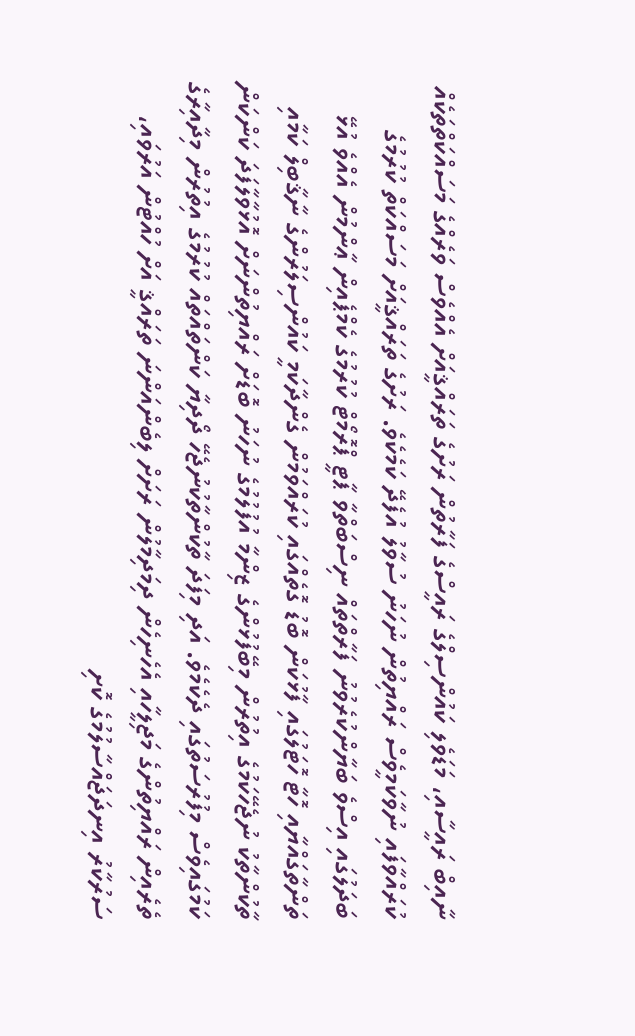ނާއިބް ރައީސާއި، މަޑަވެލި ކައުންސިލްގެ ރައީސްގެ ފަރާތުން ރަށުގެ ތަރައްޤީއަށް އެއްވެސް ވަރެއްގެ މަސައްކަތްތަކެއް ކުރައްވާފައި ނުވާކަމީވެސް ރައްޔިތުން ނުހަނު ސުވާލު އުފެދޭ ކަމެކެވެ. ރަށުގެ ތަރައްޤީއަށް މަސައްކަތް ކުރުމުގެ ބަދަލުގައި އިސްވެ ބަޔާންކުރެވުނު ފަރާތްތައް ނިސްބަތްވާ ޕާޓީ ޕްރޮމޯޓް ކުރުމުގެ ކެމްޕެއިން ޢާންމުން އެއްވެ އުޅޭ ތަންތާގައްޔާއި ހޮޓާ ހޮޓަލުގައި ފާޅުކަން ބޮޑު ގޮތެއްގައި ކުރައްވަމުން ގެންދާކަމީ ކައުންސިލަރުންގެ ނާޤާބިލް ކަމާއި ތާކުންތާކު ނުޖެހޭކަމުގެ އިތުރުން މިބޭފުޅުންގެ ޒިންމާ އުފުލުމުގެ ނުހަނު ބޮޑަށް ރައްޔިތުންނަށް އޮޅުވާލާފަދަ ކަންކަން ކަމުގައިވެސް މިފުރުސަތުގައި ދެކެމެވެ. އަދި މިފަދަ ތާކުންތާކުނުޖެހޭ ދޯދިޔާ ކަންތައްތައް ކުރުމުގެ އިތުރުން މިދާއިރާގެ ތެރެއިން ރައްޔިތުންގެ މަޖިލީހާއި އެހެނިހެން ދިމަދިމާލުން ރަށަށް ލިބެންއަންނަ ތަރައްޤީ އަށް ހުއްޓުން އަރުވައި، ސަރުކާރު އިނދަޖައްސާލުމުގެ ކޮށި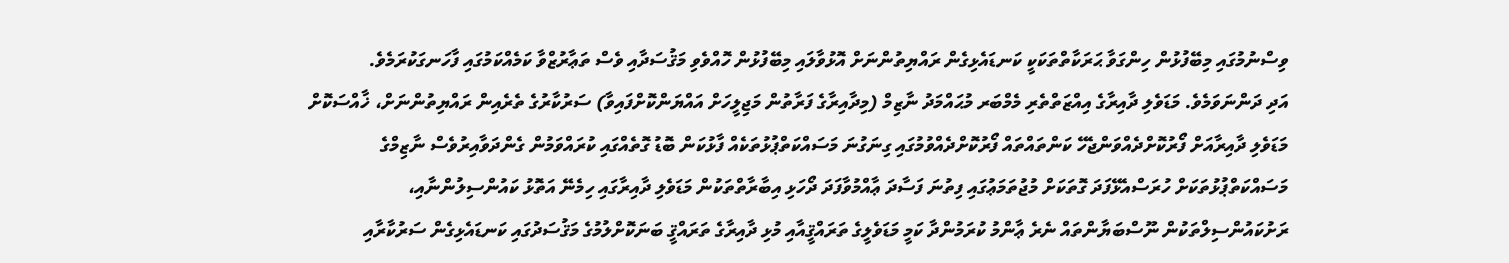ވިސްނުމުގައި މިބޭފުޅުން ހިންގަވާ ޙަރަކާތްތަކަކީ ކަނޑައެޅިގެން ރައްޔިތުންނަށް އޮޅުވާލައި މިބޭފުޅުން ހޮއްވެވި މަޤުސަދާއި ވެސް ތަޢާރުޒްވާ ކަމެއްކަމުގައި ފާހަނގަކުރަމެވެ.
އަދި ދަންނަވަމެވެ. މަޑަވެލި ދާއިރާގެ އިއްޒަތްތެރި މެމްބަރ މުޙައްމަދު ނާޒިމް (މިދާއިރާގެ ފަރާތުން މަޖިލީހަށް އައްޔަންކޮށްފައިވާ) ސަރުކާރުގެ ތެރެއިން ރައްޔިތުންނަށް، ޚާއްސަކޮށް މަޑަވެލި ދާއިރާއަށް ފޯރުކޮށްދެއްވަންޖެހޭ ކަންތައްތައް ފޯރުކޮށްދެއްވުމުގައި ގިނަގުނަ މަސައްކަތްޕުޅުތަކެއް ފާޅުކަން ބޮޑު ގޮތެއްގައި ކުރައްވަމުން ގެންދަވާއިރުވެސް ނާޒިމްގެ މަސައްކަތްޕުޅުތަކަށް ހުރަސްއެޅޭފަދަ ގޮތަކަށް މުޖުތަމަޢުގައި ފިތުނަ ފަސާދަ ޢާއްމުވާފަދަ ދޯހަޅި އިބާރާތްތަކުން މަޑަވެލި ދާއިރާގައި ހިމެނޭ އަތޮޅު ކައުންސިލުންނާއި، ރަށުކައުންސިލްތަކުން ނޫސްބަޔާންތައް ނެރެ ޢާންމު ކުރަމުންދާ ކަމީ މަޑަވެލީގެ ތަރައްޤީއާއި މުޅި ދާއިރާގެ ތަރައްޤީ ބަނަކޮށްލުމުގެ މަޤުސަދުގައި ކަނޑައެޅިގެން ސަރުކާރާއި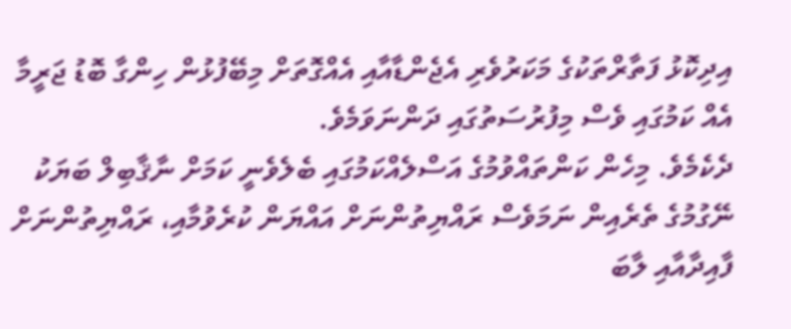އިދިކޮޅު ފަތާރްތަކުގެ މަކަރުވެރި އެޖެންޑާއާއި އެއްގޮތަށް މިބޭފުޅުން ހިންގާ ބޮޑު ޖަރީމާ އެއް ކަމުގައި ވެސް މިފުރުސަތުގައި ދަންނަވަމެވެ.
ދެކެމެވެ. މިހެން ކަންތައްވުމުގެ އަސްލެއްކަމުގައި ބެލެވެނީ ކަމަށް ނާޤާބިލް ބަޔަކު ނޭގުމުގެ ތެރެއިން ނަމަވެސް ރައްޔިތުންނަށް އައްޔަން ކުރެވުމާއި، ރައްޔިތުންނަށް ފާއިދާއާއި ލާބަ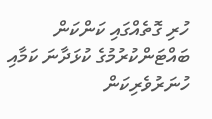ހުރި ގޮތެއްގައި ކަންކަން ބައްޓަންކުރުމުގެ ކުޅަދާނަ ކަމާއި ހުނަރުވެރިކަން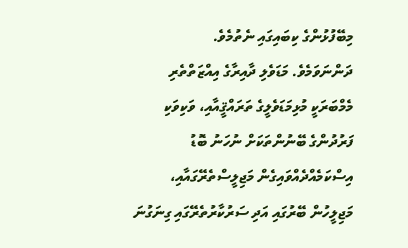މިބޭފުޅުންގެ ކިބައިގައި ނެތުމެވެ.
ދަންނަވަމެވެ. މަޑަވެލި ދާއިރާގެ އިއްޒަތްތެރި މެމްބަރަކީ މުޅިމަޑަވެލީގެ ތަރައްޤީއާއި، ވަކިވަކި ފަރުދުންގެ ބޭނުންތަކަށް ނުހަނު ބޮޑު އިސްކަމެއްދެއްވައިގެން މަޖިލީސްތެރޭގައާއި، މަޖިލީހުން ބޭރުގައި އަދި ސަރުކާރުތެރޭގައި ގިނަގުނަ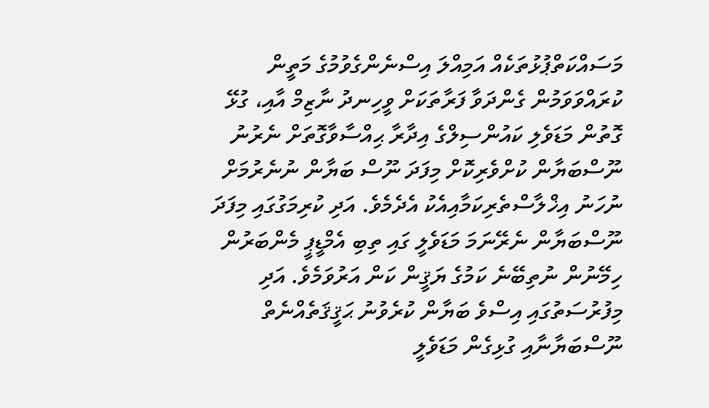މަސައްކަތްޕުޅުތަކެއް އަމިއްލަ އިސްނެންގެވުމުގެ މަތީން ކުރައްވަވަމުން ގެންދަވާ ފަރާތަކަށް ވީހިނދު ނާޒިމް އާއި، ގުޅޭ ގޮތުން މަޑަވެލި ކައުންސިލްގެ އިދާރާ ޙިއްސާވާގޮތަށް ނެރުނު ނޫސްބަޔާން ކުށްވެރިކޮށް މިފަދަ ނޫސް ބަޔާން ނުނެރުމަށް ނުހަނު އިޚްލާސްތެރިކަމާއިއެކު އެދެމެވެ. އަދި ކުރިމަގުގައި މިފަދަ ނޫސްބަޔާން ނެރޭނަމަ މަޑަވެލީ ގައި ތިބި އެމްޑީޕީ މެންބަރުން ހިމޭނުން ނުތިބޭނެ ކަމުގެ ޔަޤީން ކަން އަރުވަމެވެ. އަދި މިފުރުސަތުގައި އިސްވެ ބަޔާން ކުރެވުނު ޙަޤީޤަތެއްނެތް ނޫސްބަޔާނާއި ގުޅިގެން މަޑަވެލީ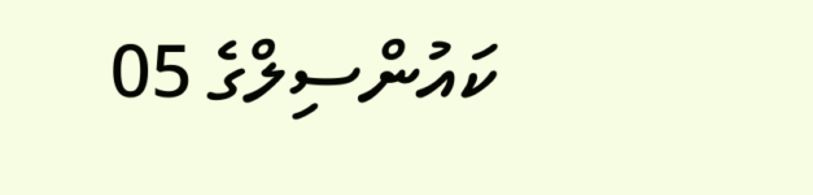ކައުންސިލްގެ 05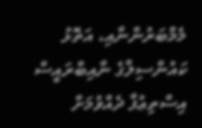މެމްބަރުންނާއި، އަތޮޅު ކައުންސިލްގެ ނާއިބްރައީސް އިސްތިޢުފާ ދެއްވުމަށް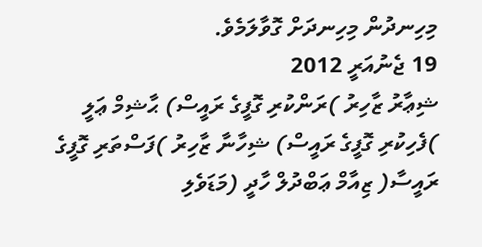މިހިނދުން މިހިނދަށް ގޮވާލަމެވެ.
19 ޖެނުއަރީ 2012
ޝިޢާރު ޒާހިރު )ރަންކުރި ގޮފީގެ ރައީސް) ޙާޝިމް ޢަލީ )ފެހިކުރި ގޮފީގެ ރައީސް) ޝިހާނާ ޒާހިރު )ފަސްތަރި ގޮފީގެ ރައީސާ( ޒިއާމް ޢަބްދުލް ހާދީ (މަޑަވެލި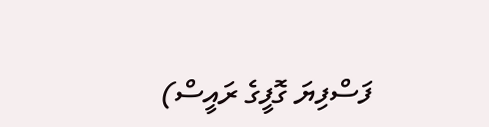ފަސްފިޔަ ގޮފީގެ ރައީސް)